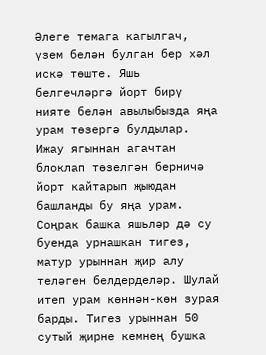Әлеге темага кагылгач, үзем белән булган бер хәл искә төште. Яшь белгечләргә йорт бирү нияте белән авылыбызда яңа урам төзергә булдылар. Ижау ягыннан агачтан блоклап төзелгән берничә йорт кайтарып җыюдан башланды бу яңа урам. Соңрак башка яшьләр дә су буенда урнашкан тигез, матур урыннан җир алу теләген белдерделәр. Шулай итеп урам көннән-көн зурая барды. Тигез урыннан 50 сутый җирне кемнең бушка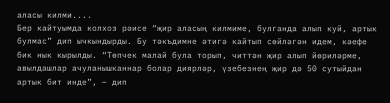аласы килми....
Бер кайтуымда колхоз рәисе “җир аласың килмиме, булганда алып куй, артык булмас” дип ычкындырды. Бу тәкъдимне әтигә кайтып сөйләгән идем, кәефе бик нык кырылды. “Төпчек малай була торып, читтән җир алып йөриләрме, авылдашлар ачуланышканнар болар диярләр, үзебезнең җир дә 50 сутыйдан артык бит инде”, – дип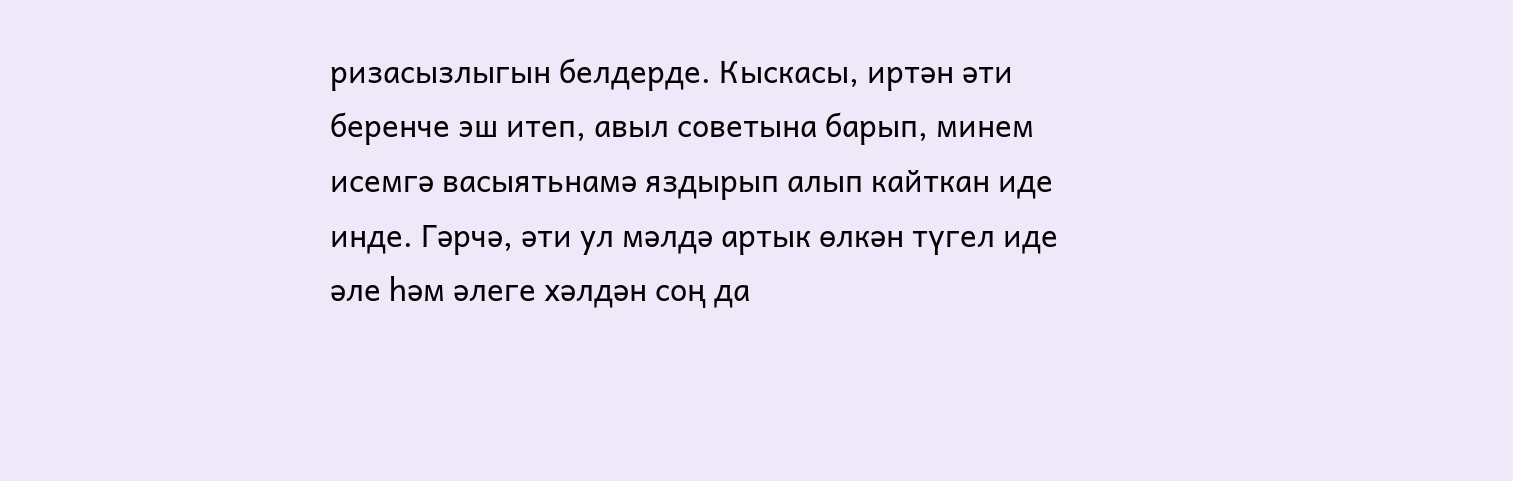ризасызлыгын белдерде. Кыскасы, иртән әти беренче эш итеп, авыл советына барып, минем исемгә васыятьнамә яздырып алып кайткан иде инде. Гәрчә, әти ул мәлдә артык өлкән түгел иде әле һәм әлеге хәлдән соң да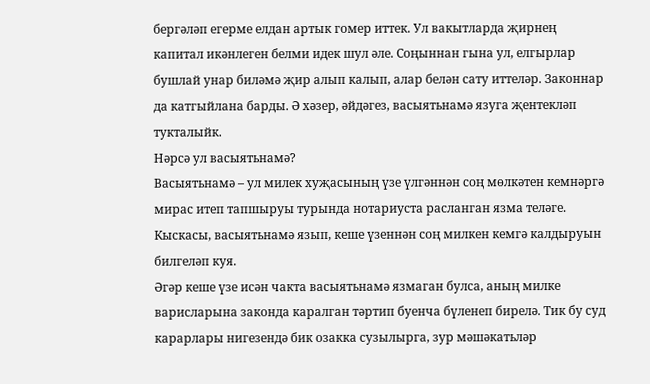бергәләп егерме елдан артык гомер иттек. Ул вакытларда җирнең капитал икәнлеген белми идек шул әле. Соңыннан гына ул, елгырлар бушлай унар биләмә җир алып калып, алар белән сату иттеләр. Законнар да катгыйлана барды. Ә хәзер, әйдәгез, васыятьнамә язуга җентекләп тукталыйк.
Нәрсә ул васыятьнамә?
Васыятьнамә – ул милек хуҗасының үзе үлгәннән соң мөлкәтен кемнәргә мирас итеп тапшыруы турында нотариуста расланган язма теләге. Кыскасы, васыятьнамә язып, кеше үзеннән соң милкен кемгә калдыруын билгеләп куя.
Әгәр кеше үзе исән чакта васыятьнамә язмаган булса, аның милке варисларына законда каралган тәртип буенча бүленеп бирелә. Тик бу суд карарлары нигезендә бик озакка сузылырга, зур мәшәкатьләр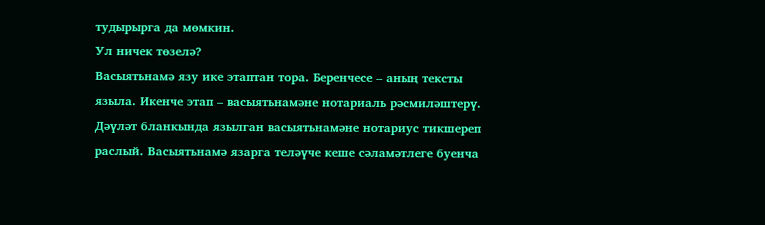тудырырга да мөмкин.
Ул ничек төзелә?
Васыятьнамә язу ике этаптан тора. Беренчесе – аның тексты языла. Икенче этап – васыятьнамәне нотариаль рәсмиләштерү. Дәүләт бланкында язылган васыятьнамәне нотариус тикшереп раслый. Васыятьнамә язарга теләүче кеше сәламәтлеге буенча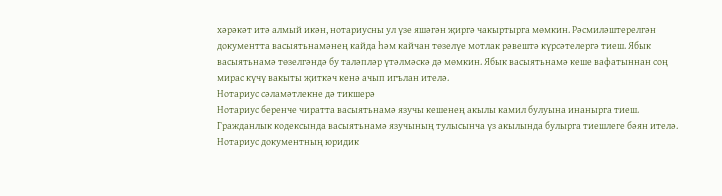хәрәкәт итә алмый икән, нотариусны ул үзе яшәгән җиргә чакыртырга мөмкин. Рәсмиләштерелгән документта васыятьнамәнең кайда һәм кайчан төзелүе мотлак рәвештә күрсәтелергә тиеш. Ябык васыятьнамә төзелгәндә бу таләпләр үтәлмәскә дә мөмкин. Ябык васыятьнамә кеше вафатыннан соң мирас күчү вакыты җиткәч кенә ачып игълан ителә.
Нотариус сәламәтлекне дә тикшерә
Нотариус беренче чиратта васыятьнамә язучы кешенең акылы камил булуына инанырга тиеш. Гражданлык кодексында васыятьнамә язучының тулысынча үз акылында булырга тиешлеге бәян ителә. Нотариус документның юридик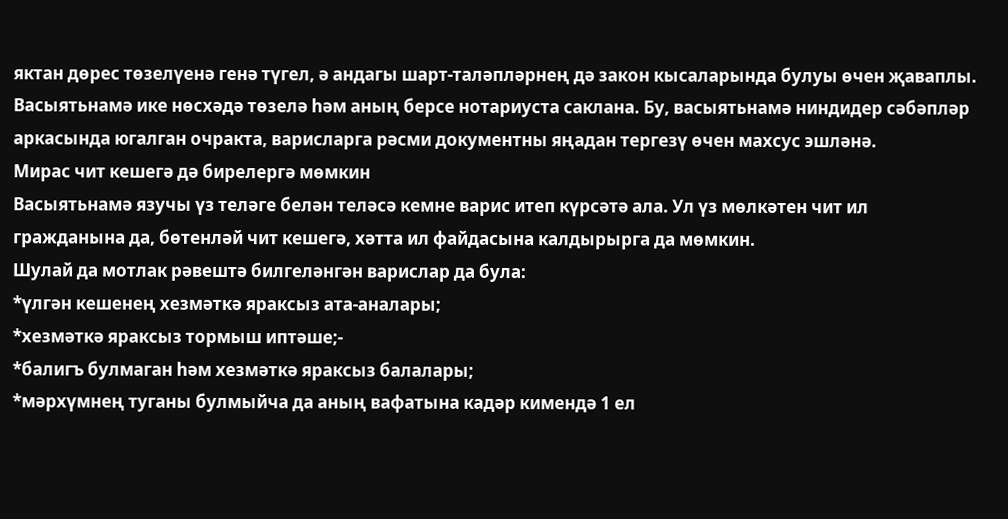яктан дөрес төзелүенә генә түгел, ә андагы шарт-таләпләрнең дә закон кысаларында булуы өчен җаваплы. Васыятьнамә ике нөсхәдә төзелә һәм аның берсе нотариуста саклана. Бу, васыятьнамә ниндидер сәбәпләр аркасында югалган очракта, варисларга рәсми документны яңадан тергезү өчен махсус эшләнә.
Мирас чит кешегә дә бирелергә мөмкин
Васыятьнамә язучы үз теләге белән теләсә кемне варис итеп күрсәтә ала. Ул үз мөлкәтен чит ил гражданына да, бөтенләй чит кешегә, хәтта ил файдасына калдырырга да мөмкин.
Шулай да мотлак рәвештә билгеләнгән варислар да була:
*үлгән кешенең хезмәткә яраксыз ата-аналары;
*хезмәткә яраксыз тормыш иптәше;-
*балигъ булмаган һәм хезмәткә яраксыз балалары;
*мәрхүмнең туганы булмыйча да аның вафатына кадәр кимендә 1 ел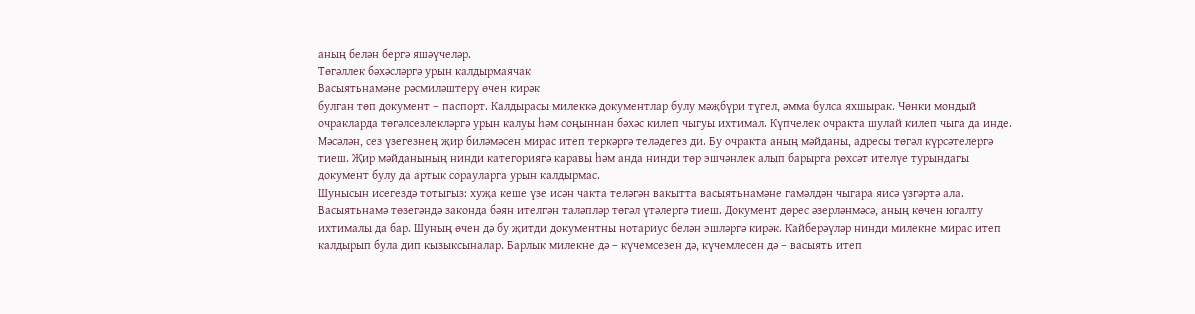аның белән бергә яшәүчеләр.
Төгәллек бәхәсләргә урын калдырмаячак
Васыятьнамәне рәсмиләштерү өчен кирәк
булган төп документ – паспорт. Калдырасы милеккә документлар булу мәҗбүри түгел, әмма булса яхшырак. Чөнки мондый очракларда төгәлсезлекләргә урын калуы һәм соңыннан бәхәс килеп чыгуы ихтимал. Күпчелек очракта шулай килеп чыга да инде. Мәсәлән, сез үзегезнең җир биләмәсен мирас итеп теркәргә теләдегез ди. Бу очракта аның мәйданы, адресы төгәл күрсәтелергә тиеш. Җир мәйданының нинди категориягә каравы һәм анда нинди төр эшчәнлек алып барырга рөхсәт ителүе турындагы документ булу да артык сорауларга урын калдырмас.
Шунысын исегездә тотыгыз: хуҗа кеше үзе исән чакта теләгән вакытта васыятьнамәне гамәлдән чыгара яисә үзгәртә ала.
Васыятьнамә төзегәндә законда бәян ителгән таләпләр төгәл үтәлергә тиеш. Документ дөрес әзерләнмәсә, аның көчен югалту ихтималы да бар. Шуның өчен дә бу җитди документны нотариус белән эшләргә кирәк. Кайберәүләр нинди милекне мирас итеп калдырып була дип кызыксыналар. Барлык милекне дә – күчемсезен дә, күчемлесен дә – васыять итеп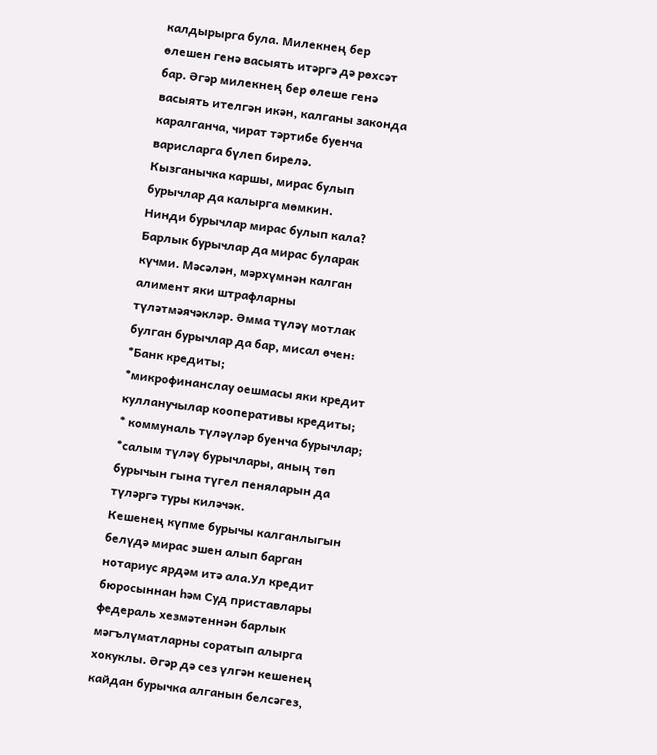калдырырга була. Милекнең бер өлешен генә васыять итәргә дә рөхсәт бар. Әгәр милекнең бер өлеше генә васыять ителгән икән, калганы законда каралганча, чират тәртибе буенча варисларга бүлеп бирелә.
Кызганычка каршы, мирас булып бурычлар да калырга мөмкин.
Нинди бурычлар мирас булып кала?
Барлык бурычлар да мирас буларак күчми. Мәсәлән, мәрхүмнән калган алимент яки штрафларны түләтмәячәкләр. Әмма түләү мотлак булган бурычлар да бар, мисал өчен:
*Банк кредиты;
*микрофинанслау оешмасы яки кредит кулланучылар кооперативы кредиты;
* коммуналь түләүләр буенча бурычлар;
*салым түләү бурычлары, аның төп бурычын гына түгел пеняларын да түләргә туры киләчәк.
Кешенең күпме бурычы калганлыгын белүдә мирас эшен алып барган нотариус ярдәм итә ала.Ул кредит бюросыннан һәм Суд приставлары федераль хезмәтеннән барлык мәгълүматларны соратып алырга хокуклы. Әгәр дә сез үлгән кешенең кайдан бурычка алганын белсәгез,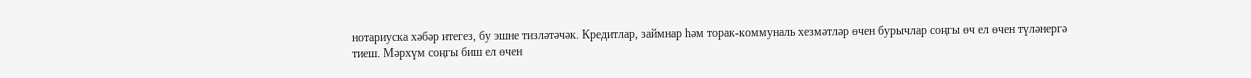нотариуска хәбәр итегез, бу эшне тизләтәчәк. Кредитлар, займнар һәм торак-коммуналь хезмәтләр өчен бурычлар соңгы өч ел өчен түләнергә тиеш. Мәрхүм соңгы биш ел өчен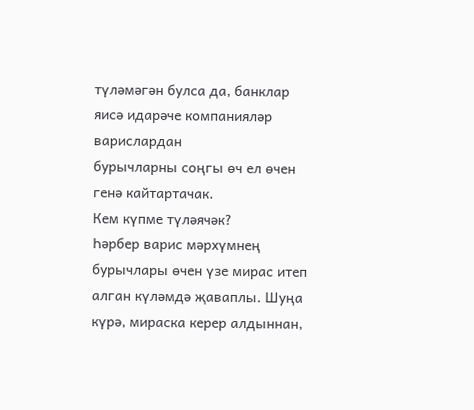түләмәгән булса да, банклар яисә идарәче компанияләр варислардан
бурычларны соңгы өч ел өчен генә кайтартачак.
Кем күпме түләячәк?
Һәрбер варис мәрхүмнең бурычлары өчен үзе мирас итеп алган күләмдә җаваплы. Шуңа күрә, мираска керер алдыннан,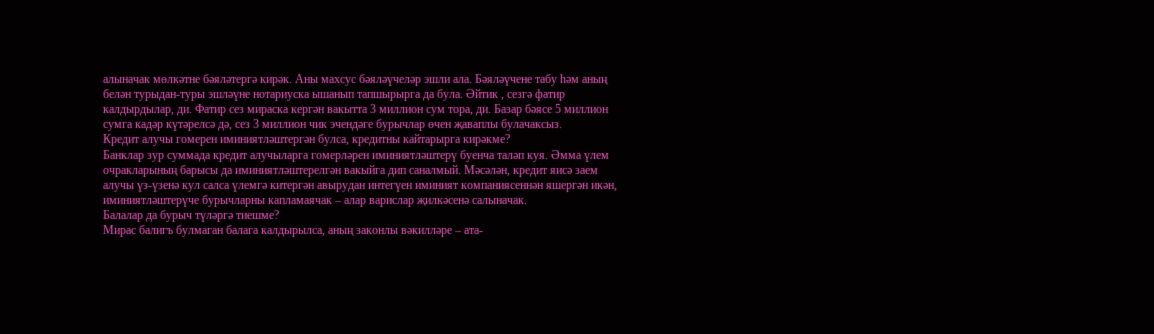алыначак мөлкәтне бәяләтергә кирәк. Аны махсус бәяләүчеләр эшли ала. Бәяләүчене табу һәм аның белән турыдан-туры эшләүне нотариуска ышанып тапшырырга да була. Әйтик , сезгә фатир калдырдылар, ди. Фатир сез мираска кергән вакытта 3 миллион сум тора, ди. Базар бәясе 5 миллион сумга кадәр күтәрелсә дә, сез 3 миллион чик эчендәге бурычлар өчен җаваплы булачаксыз.
Кредит алучы гомерен иминиятләштергән булса, кредитны кайтарырга кирәкме?
Банклар зур суммада кредит алучыларга гомерләрен иминиятләштерү буенча таләп куя. Әмма үлем очракларының барысы да иминиятләштерелгән вакыйга дип саналмый. Мәсәлән, кредит яисә заем алучы үз-үзенә кул салса үлемгә китергән авырудан интегүен иминият компаниясеннән яшергән икән, иминиятләштерүче бурычларны капламаячак – алар варислар җилкәсенә салыначак.
Балалар да бурыч түләргә тиешме?
Мирас балигъ булмаган балага калдырылса, аның законлы вәкилләре – ата-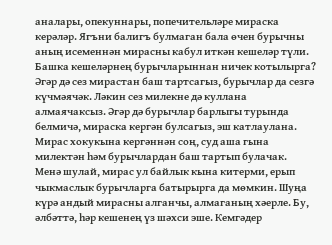аналары, опекуннары, попечительләре мираска керәләр. Ягъни балигъ булмаган бала өчен бурычны аның исеменнән мирасны кабул иткән кешеләр түли.
Башка кешеләрнең бурычларыннан ничек котылырга?
Әгәр дә сез мирастан баш тартсагыз, бурычлар да сезгә күчмәячәк. Ләкин сез милекне дә куллана алмаячаксыз. Әгәр дә бурычлар барлыгы турында белмичә, мираска кергән булсагыз, эш катлаулана. Мирас хокукына кергәннән соң, суд аша гына милектән һәм бурычлардан баш тартып булачак.
Менә шулай, мирас ул байлык кына китерми, ерып чыкмаслык бурычларга батырырга да мөмкин. Шуңа күрә андый мирасны алганчы, алмаганың хәерле. Бу, әлбәттә, һәр кешенең үз шәхси эше. Кемгәдер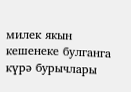милек якын кешенеке булганга күрә бурычлары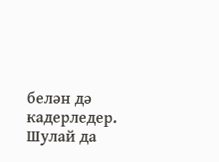белән дә кадерледер. Шулай да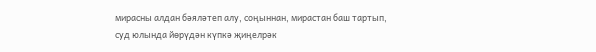мирасны алдан бәяләтеп алу, соңыннан, мирастан баш тартып, суд юлында йөрүдән күпкә җиңелрәк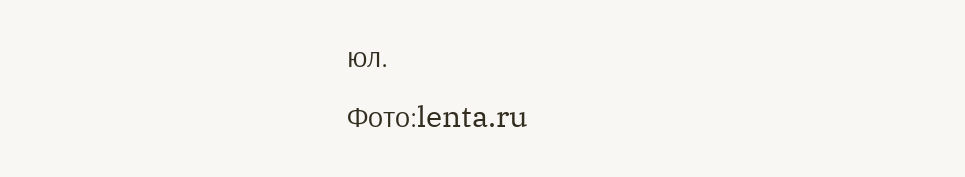юл.
Фото:lenta.ru